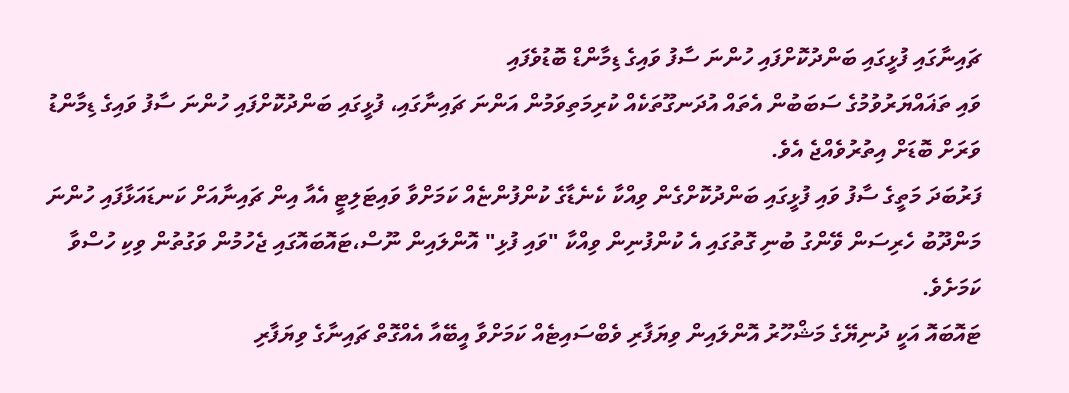ޗައިނާގައި ފުޅީގައި ބަންދުކޮށްފައި ހުންނަ ސާފު ވައިގެ ޑިމާންޑް ބޮޑުވެފައި
ވައި ތަޣައްޔަރުވުމުގެ ސަބަބުން އެތައް އުދަނގޫތަކެއް ކުރިމަތިވަމުން އަންނަ ޗައިނާގައި، ފުޅީގައި ބަންދުކޮށްފައި ހުންނަ ސާފު ވައިގެ ޑިމާންޑު ވަރަށް ބޮޑަށް އިތުރުވެއްޖެ އެވެ.
ފަރުބަދަ މަތީގެ ސާފު ވައި ފުޅީގައި ބަންދުކޮށްގެން ވިއްކާ ކެނެޑާގެ ކުންފުންޏެއް ކަމަށްވާ ވައިޓަލިޓީ އެއާ އިން ޗައިނާއަށް ކަނޑައަޅާފައި ހުންނަ މަންދޫބު ހެރިސަން ވޭންގު ބުނި ގޮތުގައި އެ ކުންފުނިން ވިއްކާ "ވައި ފުޅި" އޮންލައިން ނޫސް،ޓައޮބައޮގައި ޖެހުމުން ވަގުތުން ވިކި ހުސްވާ ކަމަށެވެ.
ޓައޮބައޮ އަކީ ދުނިޔޭގެ މަޝްހޫރު އޮންލައިން ވިޔަފާރި ވެބްސައިޓެއް ކަމަށްވާ އީބޭއާ އެއްގޮތް ޗައިނާގެ ވިޔަފާރި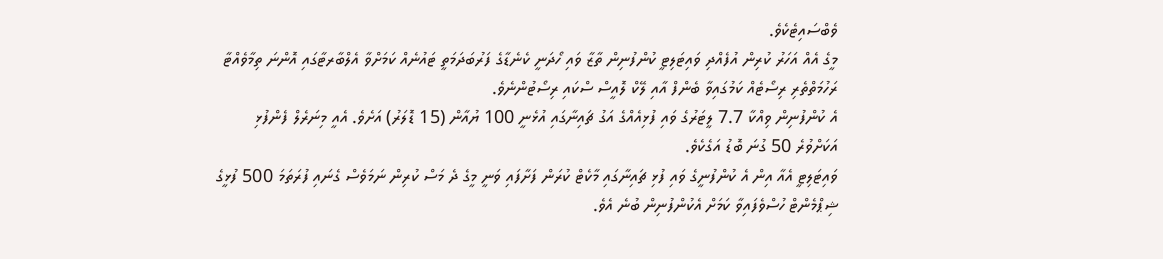ވެބްސައިޓެކެވެ.
މީގެ އެއް އަހަރު ކުރިން އުފެއްދި ވައިޓަލިޓީ ކުންފުނިން ތާޒާ ވައި ހޯދަނީ ކެނެޑާގެ ފަރުބަދަމަތީ ޓައުނެއް ކަމަށްވާ އެލްބާރޓާގައި އޮންނަ ތިމާވެއްޓާ ރަހުމަތްތެރި ރިސޯޓެއް ކަމުގައިވާ ބެންފް އާއި ލޭކް ލޮއީސް ސްކައި ރިސޯޓުންނެވެ.
އެ ކުންފުނިން ވިއްކާ 7.7 ލީޓަރުގެ ވައި ފުޅިއެއްގެ އަގު ޗައިނާގައި އުޅެނީ 100 ޔުއާން (15 ޑޮލަރު) އަށެވެ. އެއީ މިނަރެލް ފެންފުޅި އަކަށްވުރެ 50 ގުނަ ބޮޑު އަގެކެވެ.
ވައިޓަލިޓީ އެއާ އިން އެ ކުންފުނީގެ ވައި ފުޅި ޗައިނާގައި މާކެޓް ކުރަން ފަށާފައި ވަނީ މީގެ ދެ މަސް ކުރިން ނަމަވެސް ގެނައި ފުރަތަމަ 500 ފުޅީގެ ޝިޕްމެންޓް ހުސްވެފައިވާ ކަމަށް އެކުންފުނިން ބުނެ އެވެ.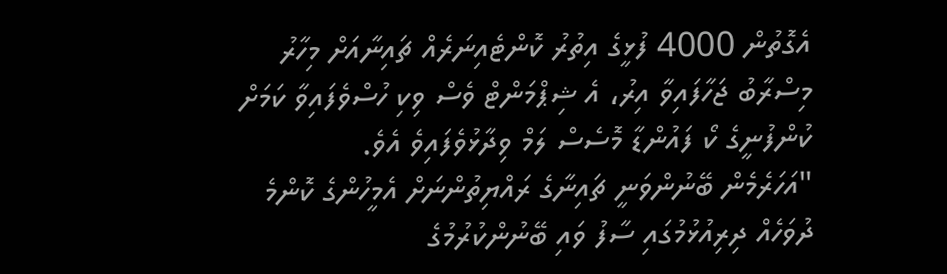އެގޮތުން 4000 ފުޅީގެ އިތުރު ކޮންޓެއިނަރެއް ޗައިނާއަށް މިހާރު މިސްރާބު ޖަހާފައިވާ އިރު، އެ ޝިޕްމަންޓް ވެސް ވިކި ހުސްވެފައިވާ ކަމަށް ކުންފުނީގެ ކޯ ފައުންޑާ މޮސެސް ލަމް ވިދާޅުވެފައިވެ އެވެ.
"އަހަރެމެން ބޭނުންވަނީ ޗައިނާގެ ރައްޔިތުންނަށް އެމީހުންގެ ކޮންމެ ދުވަހެއް ދިރިއުޅުމުގައި ސާފު ވައި ބޭނުންކުރުމުގެ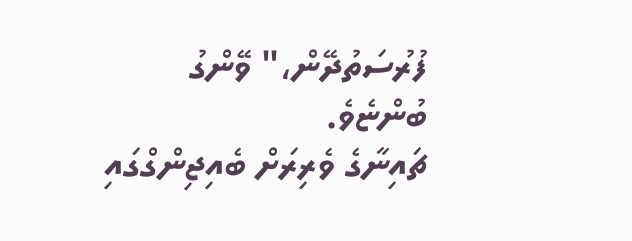ފުރުސަތުދޭން،" ވޭންގު ބުންޏެވެ.
ޗައިނާގެ ވެރިރަށް ބެއިޖިންގްގައި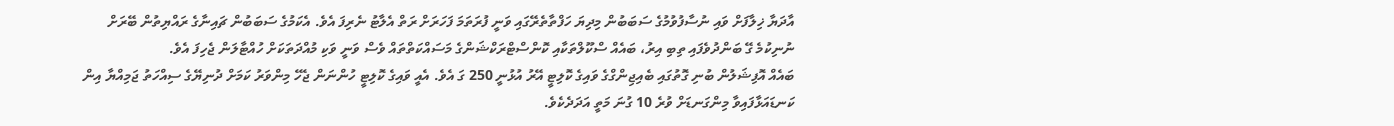އާދަޔާ ޚިލާފަށް ވައި ނުސާފުވުމުގެ ސަބަބުން މިދިޔަ ހަފްތާތެރޭގައި ވަނީ ފުރަތަމަ ފަހަރަށް ރަތް އެލާޓު ނެރިފަ އެވެ. އެކަމުގެ ސަބަބުން ޗައިނާގެ ރައްޔިތުން ބޭރަށް ނުނިކުމެ ގޭ ބަންދުވެފައި ތިބި އިރު، ބައެއް ސްކޫލްތަކާއި ކޮންސްޓްރަކްޝަންގެ މަސައްކަތްތައް ވެސް ވަނީ ވަކި މުއްދަތަކަށް ހުއްޓާލަން ޖެހިފަ އެވެ.
ބައެއް އޮފިޝަލުން ބުނި ގޮތުގައި ބެއިޖިންގްގެ ވައިގެ ކޮލިޓީ އޭރު އުޅުނީ 250 ގަ އެވެ. އެއީ ވައިގެ ކޮލިޓީ ހުންނަން ޖެހޭ މިންވަރު ކަމަށް ދުނިޔޭގެ ސިއްހަތު ޖަމިއްޔާ އިން ކަނޑައަޅާފައިވާ މިންގަނޑަށް ވުރެ 10 ގުނަ މަތީ އަދަދެކެވެ.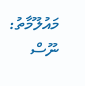މައުލޫމާތު: ނޫސް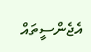އެޖެންސީތައް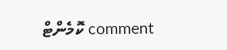comment ކޮމެންޓް